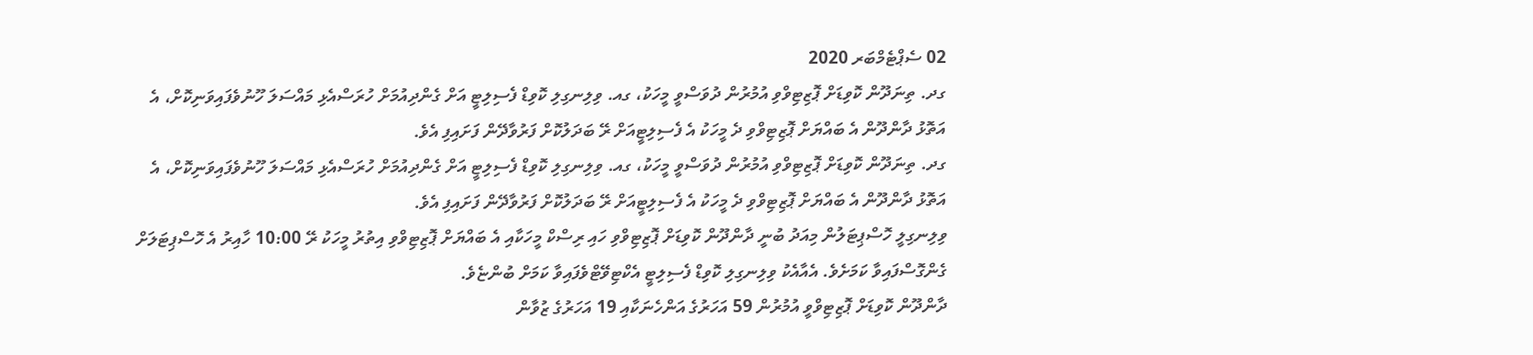02 ސެޕްޓެމްބަރ 2020
ގދ. ތިނަދޫން ކޮވިޑަށް ޕޮޒިޓިވްވި އުމުރުން ދުވަސްވީ މީހަކު، ގއ. ވިލިނގިލި ކޮވިޑް ފެސިލިޓީ އަށް ގެންދިއުމަށް ހުރަސްއެޅި މައްސަލަ ހޫނުވެފައިވަނިކޮށް، އެ އަތޮޅު ދާންދޫން އެ ބައްޔަށް ޕޮޒިޓިވްވި ދެ މީހަކު އެ ފެސިލިޓީއަށް ރޭ ބަދަލުކޮށް ފަރުވާދޭން ފަށައިފި އެވެ.
ގދ. ތިނަދޫން ކޮވިޑަށް ޕޮޒިޓިވްވި އުމުރުން ދުވަސްވީ މީހަކު، ގއ. ވިލިނގިލި ކޮވިޑް ފެސިލިޓީ އަށް ގެންދިއުމަށް ހުރަސްއެޅި މައްސަލަ ހޫނުވެފައިވަނިކޮށް، އެ އަތޮޅު ދާންދޫން އެ ބައްޔަށް ޕޮޒިޓިވްވި ދެ މީހަކު އެ ފެސިލިޓީއަށް ރޭ ބަދަލުކޮށް ފަރުވާދޭން ފަށައިފި އެވެ.
ވިލިނގިލީ ހޮސްޕިޓަލުން މިއަދު ބުނީ ދާންދޫން ކޮވިޑަށް ޕޮޒިޓިވްވި ހައި ރިސްކް މީހަކާއި އެ ބައްޔަށް ޕޮޒިޓިވްވި އިތުރު މީހަކު ރޭ 10:00 ހާއިރު އެ ހޮސްޕިޓަލަށް ގެންގޮސްފައިވާ ކަމަށެވެ. އެއާއެކު ވިލިނގިލި ކޮވިޑް ފެސިލިޓީ އެކްޓިވޭޓްވެފައިވާ ކަމަށް ބުންޏެވެ.
ދާންދޫން ކޮވިޑަށް ޕޮޒިޓިވްވީ އުމުރުން 59 އަހަރުގެ އަންހެނަކާއި 19 އަހަރުގެ ޒުވާން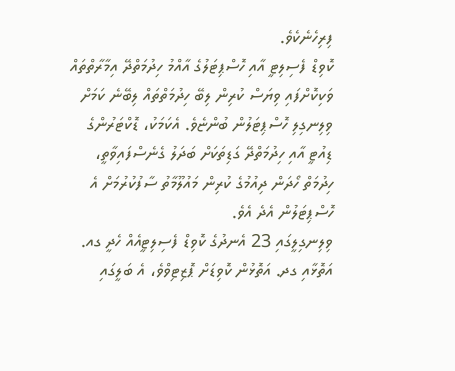ފިރިހެނެކެވެ.
ކޮވިޑް ފެސިލިޓީ އާއި ހޮސްޕިޓަލުގެ އާއްމު ހިދުމަތްދޭ އިމާރާތްތައް ވަކިކޮށްފައި ވިޔަސް ކުރިން ލިބޭ ހިދުމަތްތައް ލިބޭނެ ކަމަށް ވިލިނގިލި ހޮސްޕިޓަލުން ބުންޏެވެ. އެކަމަކު، ޑޮކްޓަރުންގެ ޑިއުޓީ އާއި ހިދުމަތްދޭ ގަޑިތަކަށް ބަދަލު ގެނެސްފައިވާތީ، ހިދުމަތް ހޯދަން ދިއުމުގެ ކުރިން މައުލޫމާތު ސާފުކުރުމަށް އެ ހޮސްޕިޓަލުން އެދެ އެވެ.
ވިލިނގިލީގައި 23 އެނދުގެ ކޮވިޑް ފެސިލިޓީއެއް ހެދީ ގއ. އަތޮޅާއި ގދ. އަތޮޅުން ކޮވިޑަށް ޕޮޒިޓިވްވެ، އެ ބަލީގައި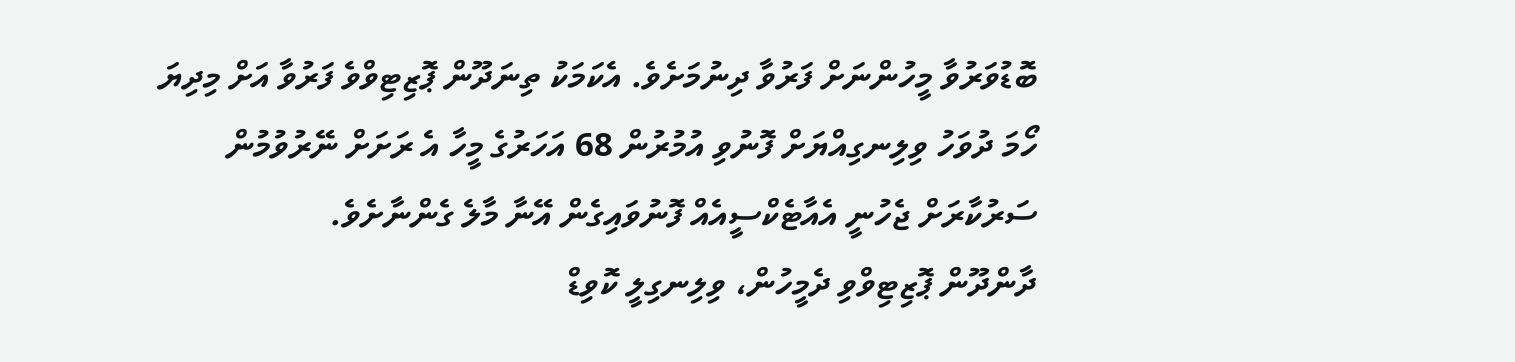ބޮޑުވަރުވާ މީހުންނަށް ފަރުވާ ދިނުމަށެވެ. އެކަމަކު ތިނަދޫން ޕޮޒިޓިވްވެ ފަރުވާ އަށް މިދިޔަ ހޯމަ ދުވަހު ވިލިނގިއްޔަށް ފޮނުވި އުމުރުން 68 އަހަރުގެ މީހާ އެ ރަށަށް ނޭރުވުމުން ސަރުކާރަށް ޖެހުނީ އެއާޓެކްސީއެއް ފޮނުވައިގެން އޭނާ މާލެ ގެންނާށެވެ.
ދާންދޫން ޕޮޒިޓިވްވި ދެމީހުން، ވިލިނގިލީ ކޮވިޑް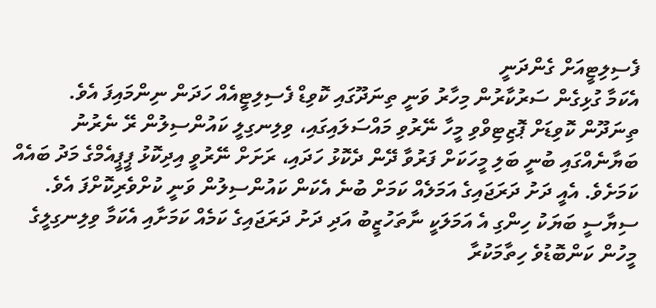ފެސިލިޓީއަށް ގެންދަނީ
އެކަމާ ގުޅިގެން ސަރުކާރުން މިހާރު ވަނީ ތިނަދޫގައި ކޮވިޑް ފެސިލިޓީއެއް ހަދަން ނިންމައިފަ އެވެ.
ތިނަދޫން ކޮވިޑަށް ޕޮޒިޓިވްވި މީހާ ނޭރުވި މައްސަލައިގައި، ވިލިނގިލީ ކައުންސިލުން ރޭ ނެރުނު ބަޔާނެއްގައި ބުނީ ބަލި މީހަކަށް ފަރުވާ ދޭން ދެކޮޅު ހަދައި، ރަށަށް ނޭރުވީ އިދިކޮޅު ޕީޕީއެމްގެ މަދު ބައެއް ކަމަށެވެ. އެއީ ދަށު ދަރަޖައިގެ އަމަލެއް ކަމަށް ބުނެ އެކަން ކައުންސިލުން ވަނީ ކުށްވެރިކޮށްފަ އެވެ.
ސިޔާސީ ބަޔަކު ހިންގި އެ އަމަލަކީ ނާތަހުޒީބު އަދި ދަށު ދަރަޖައިގެ ކަމެއް ކަމަށާއި އެކަމާ ވިލިނގިލީގެ މީހުން ކަންބޮޑުވެ ހިތާމަކުރާ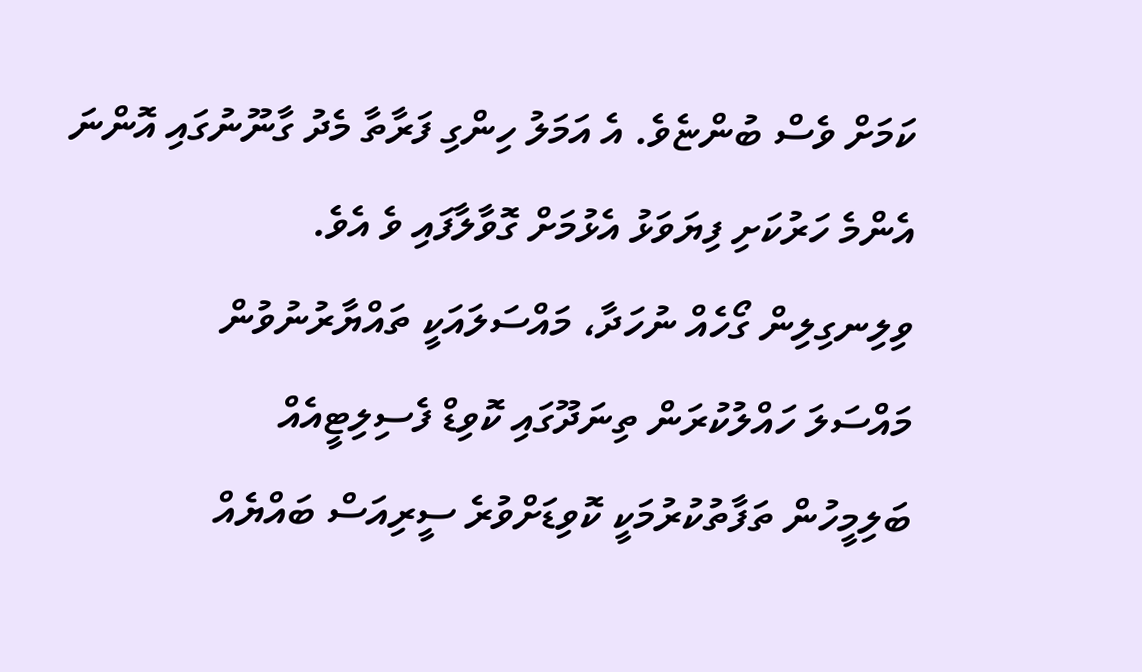ކަމަށް ވެސް ބުންޏެވެ. އެ އަމަލު ހިންގި ފަރާތާ މެދު ގާނޫނުގައި އޮންނަ އެންމެ ހަރުކަށި ފިޔަވަޅު އެޅުމަށް ގޮވާލާފައި ވެ އެވެ.
ވިލިނގިލިން ގޯހެއް ނުހަދާ، މައްސަލައަކީ ތައްޔާރުނުވުން
މައްސަލަ ހައްލުކުރަން ތިނަދޫގައި ކޮވިޑް ފެސިލިޓީއެއް
ބަލިމީހުން ތަފާތުކުރުމަކީ ކޮވިޑަށްވުރެ ސީރިއަސް ބައްޔެއް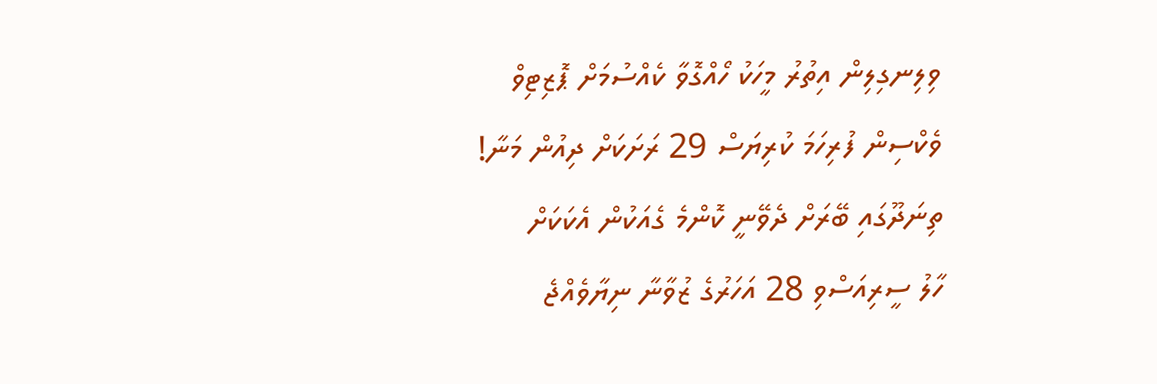ވިލިނގިލިން އިތުރު މީހަކު ހޯއްގޮވާ ކެއްސުމަށް ޕޮޒިޓިވް
ވެކްސިން ފުރިހަމަ ކުރިޔަސް 29 ރަށަކަށް ދިއުން މަނާ!
ތިނަދޫގައި ބޭރަށް ދެވޭނީ ކޮންމެ ގެއަކުން އެކަކަށް
ހާލު ސީރިއަސްވި 28 އަހަރުގެ ޒުވާނާ ނިޔާވެއްޖެ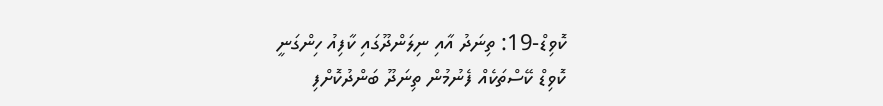ކޮވިޑް-19: ތިނަދު އާއި ނިލަންދޫގައި ކާފިއު ހިންގަނީ
ކޮވިޑް ކޭސްތަކެއް ފެނުމުން ތިނަދޫ ބަންދުކޮށްފި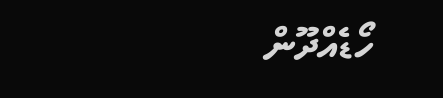ހޯޑެއްދޫން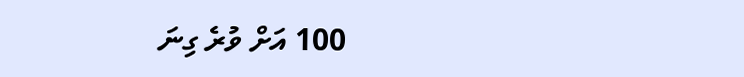100 އަށް ވުރެ ގިނަ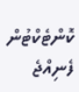ކޮންޓެކްޓުން ފެނިއްޖެ